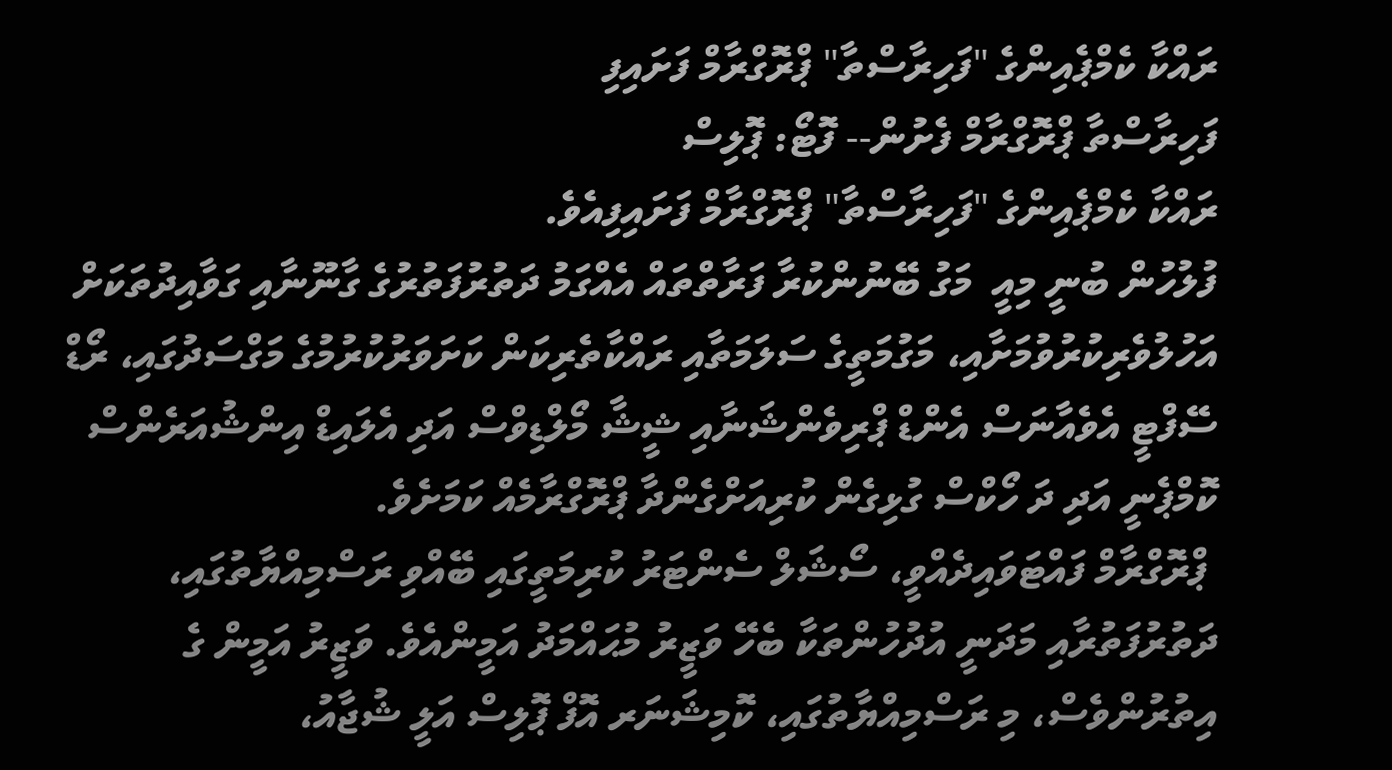ރައްކާ ކެމްޕެއިންގެ "ފަހިރާސްތާ" ޕްރޮގްރާމް ފަށައިފި
ފަހިރާސްތާ ޕްރޮގްރާމް ފެށުން-- ފޮޓޯ: ޕޮލިސް
ރައްކާ ކެމްޕެއިންގެ "ފަހިރާސްތާ" ޕްރޮގްރާމް ފަށައިފިއެވެ.
ފުލުހުން ބުނީ މިއީ  މަގު ބޭނުންކުރާ ފަރާތްތައް އެއްގަމު ދަތުރުފަތުރުގެ ގާނޫނާއި ގަވާއިދުތަކަށް އަހުލުވެރިކުރުވުމަށާއި، މަގުމަތީގެ ސަލަމަތާއި ރައްކާތެރިކަން ކަށަވަރުކުރުމުގެ މަގްސަދުގައި، ރޯޑް ސޭފްޓީ އެވެއާނަސް އެންޑް ޕްރިވެންޝަނާއި ޝީޝާ މޯލްޑިވްސް އަދި އެލައިޑް އިންޝުއަރެންސް ކޮމްޕެނީ އަދި ދަ ހޯކްސް ގުޅިގެން ކުރިއަށްގެންދާ ޕްރޮގްރާމެއް ކަމަށެވެ.
 ޕްރޮގްރާމް ފައްޓަވައިދެއްވީ، ސޯޝަލް ސެންޓަރު ކުރިމަތީގައި ބޭއްވި ރަސްމިއްޔާތުގައި، ދަތުރުފަތުރާއި މަދަނީ އުދުހުންތަކާ ބެހޭ ވަޒީރު މުޙައްމަދު އަމީންއެވެ. ވަޒީރު އަމީން ގެ އިތުރުންވެސް، މި ރަސްމިއްޔާތުގައި، ކޮމިޝަނަރ އޮފް ޕޮލިސް އަލީ ޝުޖާއު،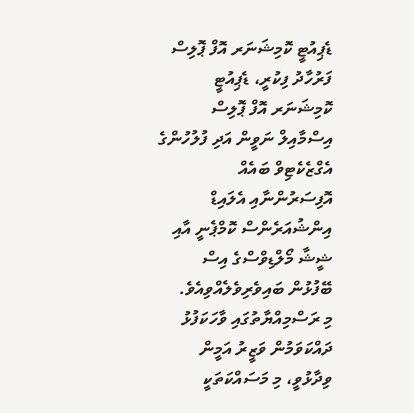ޑެޕިއުޓީ ކޮމިޝަނަރ އޮފް ޕޮލިސް ފަރުހާދު ފިކުރީ، ޑެޕިއުޓީ ކޮމިޝަނަރ އޮފް ޕޮލިސް އިސްމާއިލް ނަވީން އަދި ފުލުހުންގެ އެގްޒެކެޓިވް ބައެއް އޮފިސަރުންނާއި އެލައިޑް އިންޝުއަރެންސް ކޮމްޕެނީ އާއި ޝީޝާ މޯލްޑިވްސްގެ އިސް ބޭފުޅުން ބައިވެރިވެލެއްވިއެވެ.
މި ރަސްމިއްޔާތުގައި ވާހަކަފުޅު ދައްކަވަމުން ވަޒީރު އަމީން ވިދާޅުވީ، މި މަސައްކަތަކީ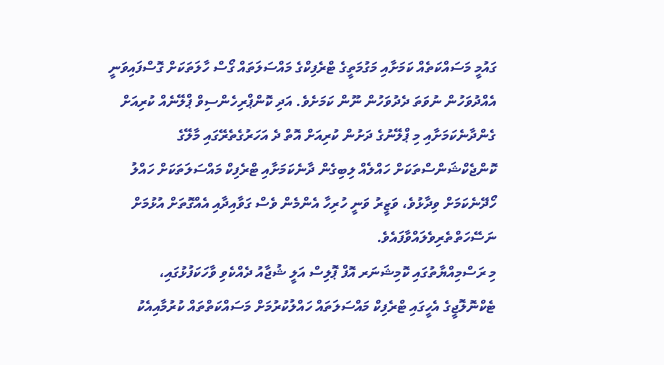ގައުމީ މަސައްކަތެއް ކަމަށާއި މަގުމަތީގެ ޓްރެފިކްގެ މައްސަލަތައް ގޯސް ހާލަތަކަށް ގޮސްފައިވަނީ އެއްދުވަހުން ނުވަތަ ދެދުވަހުން ނޫން ކަމަށެވެ. އަދި ކޮންޕްރިހެންސިވް ޕްލޭނެއް ކުރިއަށް ގެންދާނެކަމަށާއި މި ޕްލޭނުގެ ދަށުން ކުރިއަށް އޮތް ދެ އަހަރުގެތެރޭގައި މާލޭގެ ކޮންޖެކްޝަންސްތަކަށް ހައްލެއް ލިބިގެން ދާނެކަމަށާއި ޓްރެފިކް މައްސަލަތަކަށް ހައްލު ހޯދޭނެކަމަށް ވިދާޅުވެ، ވަޒީރު ވަނީ ހުރިހާ އެންމެން ވެސް ގަވާއިދާއި އެއްގޮތަށް އުޅުމަށް ނަސޭހަތްތެރިވެލައްވާފައެވެ.
މި ރަސްމިއްޔާތުގައި ކޮމިޝަނަރ އޮފް ޕޮލިސް އަލީ ޝުޖާއު ދެއްކެވި ވާހަކަފުޅުގައި، ޓެކްނޮލޮޖީގެ އެހީގައި ޓްރެފިކް މައްސަލަތައް ހައްލުކުރުމަށް މަސައްކަތްތައް ކުރުމާއިއެކު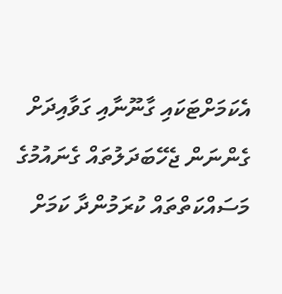އެކަމަށްޓަކައި ގާނޫނާއި ގަވާއިދަށް ގެންނަން ޖެހޭބަދަލުތައް ގެނައުމުގެ މަސައްކަތްތައް ކުރަމުންދާ ކަމަށް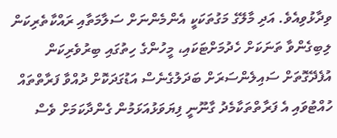ވިދާޅުވިއެވެ. އަދި މާލޭގެ މަގުތަކަކީ އެންމެންނަށް ސަލާމަތާއި ރައްކާތެރިކަން ލިބިގެންވާ ތަނަކަށް ހެދުމަށްޓަކައި، މީހުންގެ ހިތުގައި ބިރުވެރިކަން އުފެދޭގޮތަށް ސައިލެންސަރަށް ބަދަލުގެނެސް އަޑުގަދަކޮށް ދުއްވާ ފަރާތްތައް ހުއްޓުވައި އެ ފަރާތްތަކާމެދު ގާނޫނީ ފިޔަވަޅުއަޅަމުން ގެންދާކަމަށް ވެސް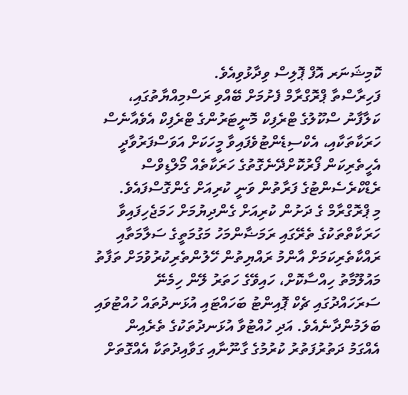ކޮމިޝަނަރ އޮފް ޕޮލިސް ވިދާޅުވިއެވެ.
ފަހިރާސްތާ ޕްރޮގްރާމް ފެށުމަށް ބޭއްވި ރަސްމިއްޔާތުގައި، ކަލާފާނު ސްކޫލުގެ ޓްރެފިކް މޮނީޓަރުންގެ ޓްރެފިކް އެވެއާނެސް ހަރަކާތަކާއި، އެކްސިޑެންޓުވެފައިވާ މީހަކަށް އަވަސްފަރުވާދީ އެހީތެރިކަން ފޯރުކޮށްދޭނެގޮތުގެ ހަރަކާތެއް މޯލްޑިވްސް ރެޑްކްރެސެންޓުގެ ފަރާތުން ވަނީ ކުރިއަށް ގެންގޮސްފައެވެ.
މި ޕްރޮގްރާމް ގެ ދަށުން ކުރިއަށް ގެންދިޔުމަށް ހަމަޖެހިފައިވާ ހަރަކާތްތަކުގެ ތެރޭގައި ރަމަޟާންމަހު މަގުމަތީގެ ސަލާމަތާއި ރައްކާތެރިކަމަށް އާންމު ރައްޔިތުން ހޭލުންތެރިކުރުވުމަށް ތަފާތު މައުލޫމާތު ހިއްސާކޮށް، ހައިވޭގެ ހަތަރު ލޭން ހިމެނޭ ސަރަހައްދުގައި ޗެކް ޕޮއިންޓު ބަހައްޓައި އުޅަނދުތައް ހުއްޓުވައި ބަލަމުންދާނެއެވެ. އަދި ހުއްޓުވާ އުޅަނދުތަކުގެ ތެރެއިން އެއްގަމު ދަތުރުފަތުރު ކުރުމުގެ ގާނޫނާއި ގަވާއިދުތަކާ އެއްގޮތަށް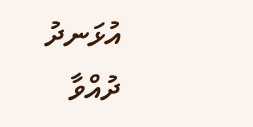އުޅަނދު ދުއްވާ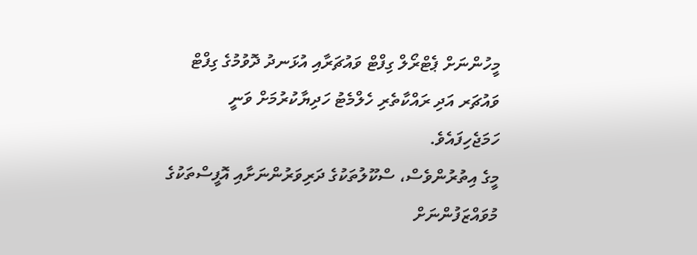މީހުންނަށް ޕެޓްރޯލް ގިފްޓް ވައުޗަރާއި އުޅަނދު ދޮވުމުގެ ގިފްޓް ވައުޗަރ އަދި ރައްކާތެރި ހެލްމެޓު ހަދިޔާކުރުމަށް ވަނީ ހަމަޖެހިފައެވެ.
މީގެ އިތުރުންވެސް، ސްކޫލުތަކުގެ ދަރިވަރުންނަށާއި އޮފީސްތަކުގެ މުވައްޒަފުންނަށް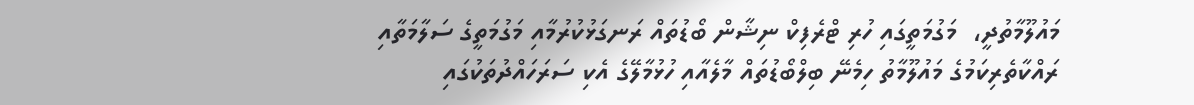މައުލޫމާތުދީ،  މަގުމަތީގައި ހުރި ޓްރެފިކް ނިޝާން ބޯޑުތައް ރަނގަޅުކުރުމާއި މަގުމަތީގެ ސަލާމަތާއި ރައްކާތެރިކަމުގެ މައުލޫމާތު ހިމެނޭ ބިލްބޯޑުތައް މާލެއާއި ހުޅުމާލޭގެ އެކި ސަރަހައްދުތަކުގައި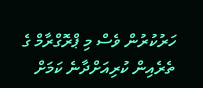ހަރުކުރުން ވެސް މި ޕްރޮގްރާމް ގެ ތެރެއިން ކުރިއަށްދާނެ ކަމަށް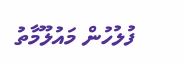ފުލުހުން މައުލޫމާތު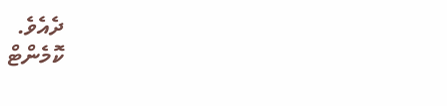ދެއެވެ.
ކޮމެންޓް